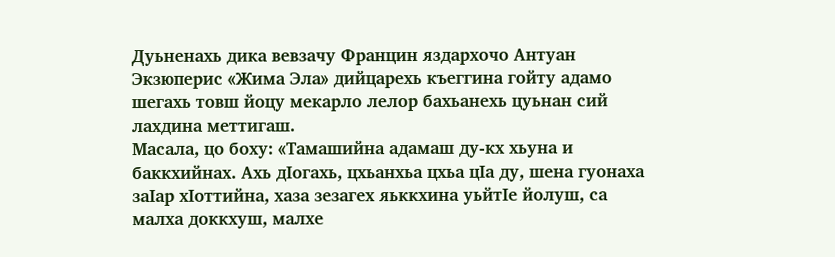Дуьненахь дика вевзачу Францин яздархочо Антуан Экзюперис «Жима Эла» дийцарехь къеггина гойту адамо шегахь товш йоцу мекарло лелор бахьанехь цуьнан сий лахдина меттигаш.
Масала, цо боху: «Тамашийна адамаш ду-кх хьуна и баккхийнах. Ахь дIогахь, цхьанхьа цхьа цIа ду, шена гуонаха заIар хIоттийна, хаза зезагех яьккхина уьйтIе йолуш, са малха доккхуш, малхе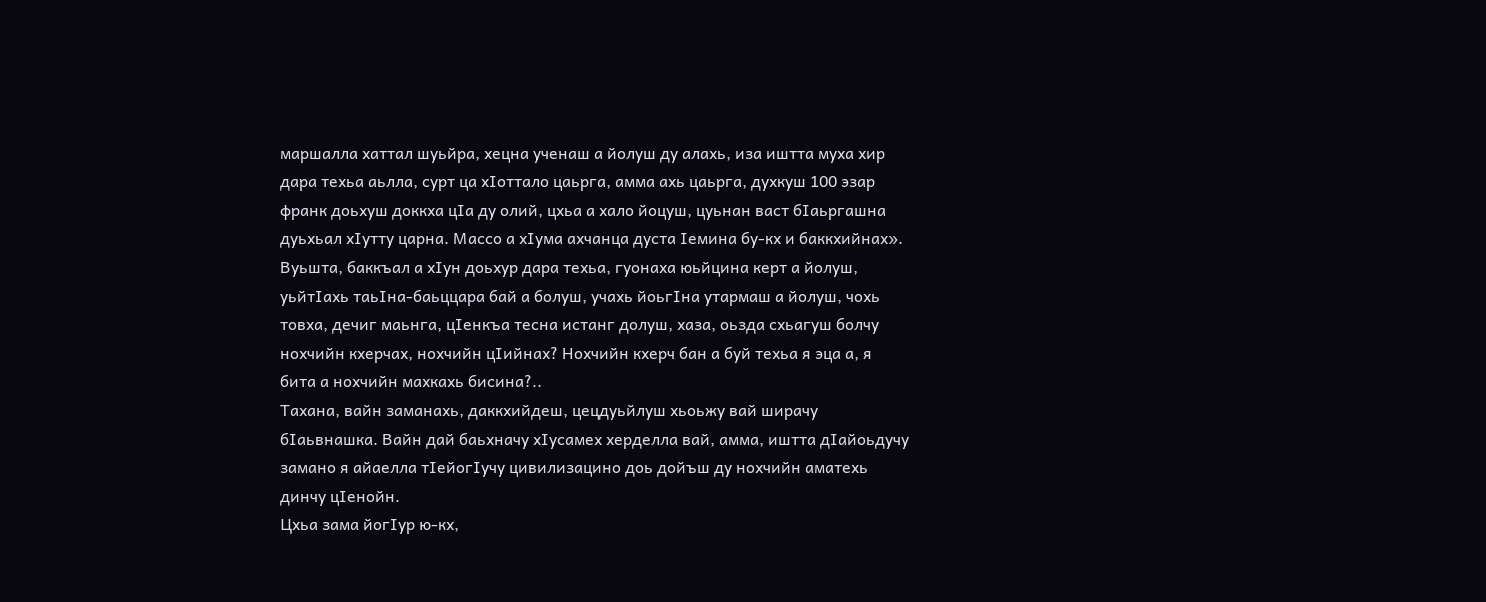маршалла хаттал шуьйра, хецна ученаш а йолуш ду алахь, иза иштта муха хир дара техьа аьлла, сурт ца хIоттало цаьрга, амма ахь цаьрга, духкуш 100 эзар франк доьхуш доккха цIа ду олий, цхьа а хало йоцуш, цуьнан васт бIаьргашна дуьхьал хIутту царна. Массо а хIума ахчанца дуста Iемина бу-кх и баккхийнах».
Вуьшта, баккъал а хIун доьхур дара техьа, гуонаха юьйцина керт а йолуш, уьйтIахь таьIна-баьццара бай а болуш, учахь йоьгIна утармаш а йолуш, чохь товха, дечиг маьнга, цIенкъа тесна истанг долуш, хаза, оьзда схьагуш болчу нохчийн кхерчах, нохчийн цIийнах? Нохчийн кхерч бан а буй техьа я эца а, я бита а нохчийн махкахь бисина?..
Тахана, вайн заманахь, даккхийдеш, цецдуьйлуш хьоьжу вай ширачу бIаьвнашка. Вайн дай баьхначу хIусамех херделла вай, амма, иштта дIайоьдучу замано я айаелла тIейогIучу цивилизацино доь дойъш ду нохчийн аматехь динчу цIенойн.
Цхьа зама йогIур ю-кх,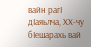вайн рагI дIаяьлча, ХХ-чу бIешарахь вай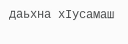даьхна хIусамаш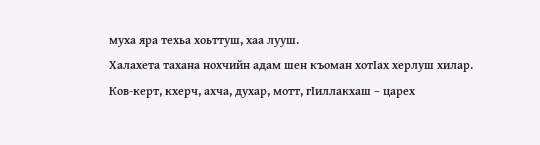муха яра техьа хоьттуш, хаа лууш.
Халахета тахана нохчийн адам шен къоман хотIах херлуш хилар.
Ков-керт, кхерч, ахча, духар, мотт, гIиллакхаш – царех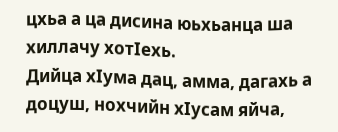цхьа а ца дисина юьхьанца ша хиллачу хотIехь.
Дийца хIума дац, амма, дагахь а доцуш, нохчийн хIусам яйча,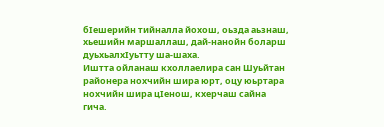бIешерийн тийналла йохош, оьзда аьзнаш, хьешийн маршаллаш, дай-нанойн боларш дуьхьалхIуьтту ша-шаха.
Иштта ойланаш кхоллаелира сан Шуьйтан районера нохчийн шира юрт, оцу юьртара нохчийн шира цIенош, кхерчаш сайна гича.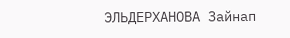ЭЛЬДЕРХАНОВА Зайнап